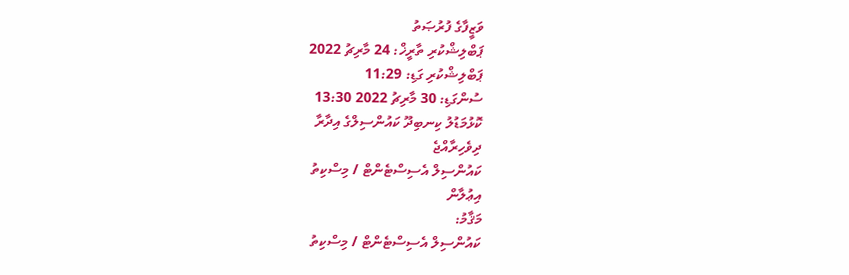ވަޒީފާގެ ފުރުޞަތު
ޕަބްލިޝްކުރި ތާރީޚް: 24 މާރިޗު 2022
ޕަބްލިޝްކުރި ގަޑި: 11:29
ސުންގަޑި: 30 މާރިޗު 2022 13:30
ކޮޅުމަޑުލު ކިނބިދޫ ކައުންސިލްގެ އިދާރާ
ދިވެހިރާއްޖެ
ކައުންސިލް އެސިސްޓެންޓް / މިސްކިތު
އިޢުލާން
މަޤާމު:
ކައުންސިލް އެސިސްޓެންޓް / މިސްކިތު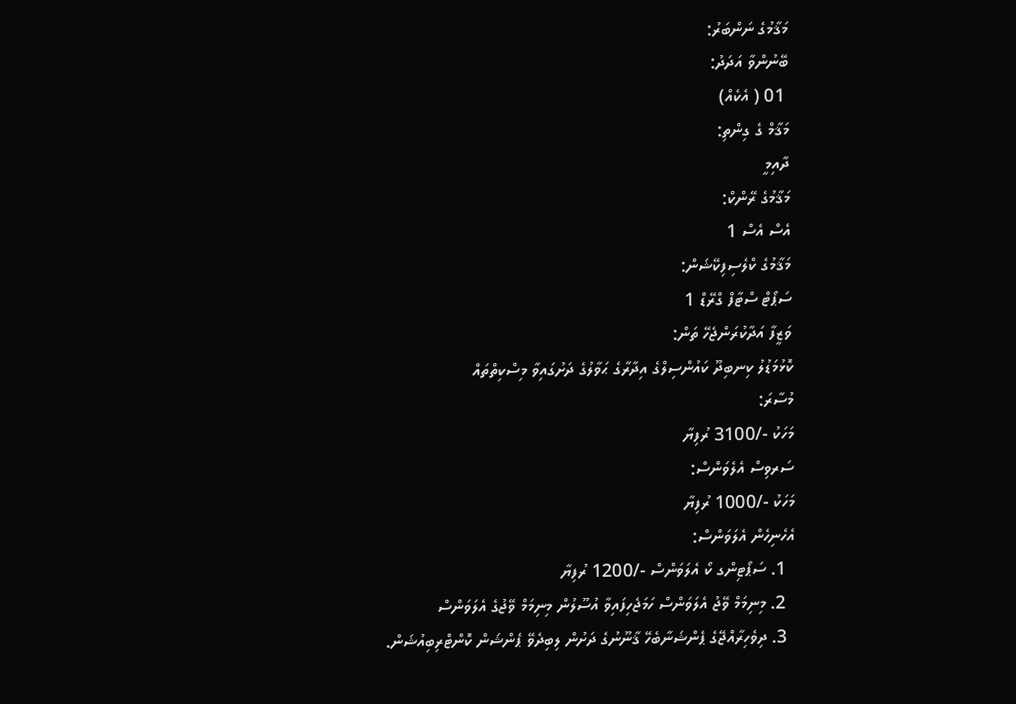މަޤާމުގެ ނަންބަރު:
ބޭނުންވާ އަދަދު:
 01 ( އެކެއް)
މަޤާމް ގެ ގިންތި:
ދާއިމީ
މަޤާމުގެ ރޭންކް:
އެސް އެސް 1
މަޤާމުގެ ކްލެސިފިކޭޝަން:
ސަޕޯޓް ސްޓާފް ގްރޭޑް 1
ވަޒީފާ އަދާކުރަންޖެހޭ ތަން:
ކޮޅުމަޑުލު ކިނބިދޫ ކައުންސިލްގެ އިދާރާގެ ޙަވާލުގެ ދަށުގައިވާ މިސްކިތްތައް
މުސާރަ:
މަހަކު -/3100 ރުފިޔާ
ސަރވިސް އެލެވަންސް:
މަހަކު -/1000 ރުފިޔާ
އެހެނިހެން އެލަވަންސް:
  1. ސަޕޯޓިންގ ކޯ އެލަވަންސް -/1200 ރުފިޔާ
  2. މިނިމަމް ވޭޖު އެލަވަންސް ހަމަޖެހިފައިވާ އުސޫލުން މިނިމަމް ވޭޖުގެ އެލަވަންސް
  3. ދިވެހިރާއްޖޭގެ ޕެންޝަނާބެހޭ ޤާނޫނުގެ ދަށުން ލިބިދެވޭ ޕެންޝަން ކޮންޓްރިބިއުޝަން.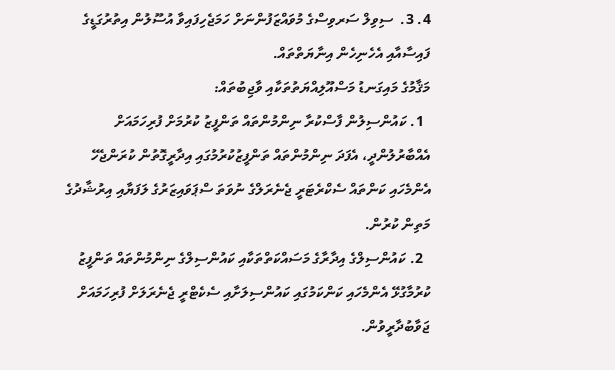4. 3.  ސިވިލް ސަރވިސްގެ މުވައްޒަފުންނަށް ހަމަޖެހިފައިވާ އުސޫލުން އިތުރުގަޑީގެ ފައިސާއާއި އެހެނިހެން އިނާޔަތްތައް.
މަޤާމުގެ މައިގަނޑު މަސްއޫލިއްޔަތުތަކާއި ވާޖިބުތައް:
  1. ކައުންސިލުން ފާސްކުރާ ނިންމުންތައް ތަންފީޒު ކުރުމަށް ފުރިހަމައަށް އެއްބާރުލުންދީ، އެފަދަ ނިންމުންތައް ތަންފީޒުކުރުމުގައި އިދާރީގޮތުން ކުރަންޖެހޭ އެންމެހައި ކަންތައް ސެކްރެޓަރީ ޖެނެރަލްގެ ނުވަތަ ސްޕަވައިޒަރުގެ ލަފަޔާއި އިރުޝާދުގެ މަތިން ކުރުން.
  2. ކައުންސިލްގެ އިދާރާގެ މަސައްކަތްތަކާއި ކައުންސިލްގެ ނިންމުންތައް ތަންފީޒު ކުރުމާގުޅޭ އެންމެހައި ކަންކަމުގައި ކައުންސިލަށާއި ސެކެޓްރީ ޖެނެރަލަށް ފުރިހަމައަށް ޖަވާބުދާރީވުން.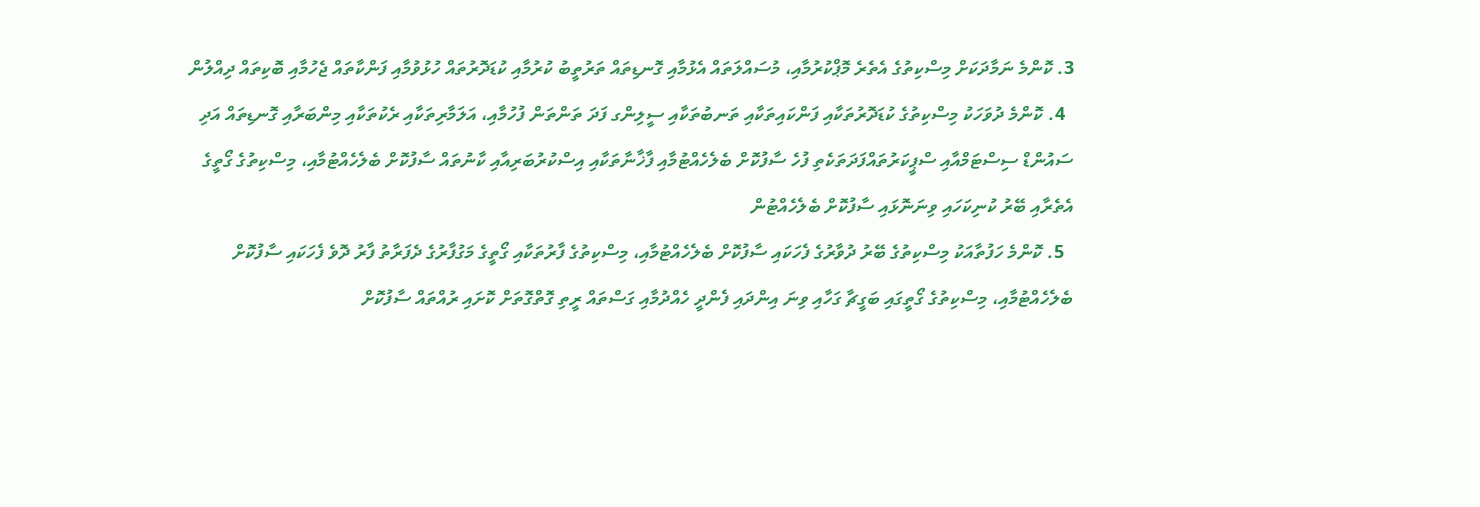3. ކޮންމެ ނަމާދަކަށް މިސްކިތުގެ އެތެރެ މޮޕްކުރުމާއި، މުސައްލަތައް އެޅުމާއި ގޮނޑިތައް ތަރުތީބު ކުރުމާއި ކުޑަދޮރުތައް ހުޅުވުމާއި ފަންކާތައް ޖެހުމާއި ބޮކިތައް ދިއްލުން
  4. ކޮންމެ ދުވަހަކު މިސްކިތުގެ ކުޑަދޮރުތަކާއި ފަންކައިތަކާއި ތަނބުތަކާއި ސީލިންގ ފަދަ ތަންތަން ފުހުމާއި، އަލަމާރިތަކާއި ރެކުތަކާއި މިންބަރާއި ގޮނޑިތައް އަދި ސައުންޑް ސިސްޓަމްއާއި ސްޕީކަރުތައްފަދަތަކެތި ފުހެ ސާފުކޮށް ބެލެހެއްޓުމާއި ފާޚާނާތަކާއި އިސްކުރުބަރިއާއި ކާނުތައް ސާފުކޮށް ބެލެހެއްޓުމާއި، މިސްކިތުގެ ގޯތީގެ އެތެރާއި ބޭރު ކުނިކަހައި ވިނަނޮޅައި ސާފުކޮށް ބެލެހެއްޓުން
  5. ކޮންމެ ހަފުތާއަކު މިސްކިތުގެ ބޭރު ދުވާރުގެ ފެހަކައި ސާފުކޮށް ބެލެހެއްޓުމާއި، މިސްކިތުގެ ފާރުތަކާއި ގޯތީގެ މަގުފާރުގެ ދެފަރާތު ފާރު ދޮވެ ފެހަކައި ސާފުކޮށް ބެލެހެއްޓުމާއި، މިސްކިތުގެ ގޯތީގައި ބަގީޗާ ގަހާއި ވިނަ އިންދައި ފެންދީ ހެއްދުމާއި ގަސްތައް ރީތި ގޮތްގޮތަށް ކޮށައި ރުއްތައް ސާފުކޮށް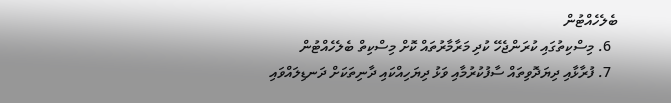ބެލެހެއްޓުން
  6. މިސްކިތުގައި ކުރަންޖެހޭ ކުދި މަރާމާރުތައް ކޮށް މިސްކިތް ބެލެހެއްޓުން
  7. ފުރާޅާއި ދިޔަދޮވިތައް ސާފުކުރުމާއި ވަޅު ދިޔަހިއްކައި ދާނިތަކަށް ދަނޑިލައްވައި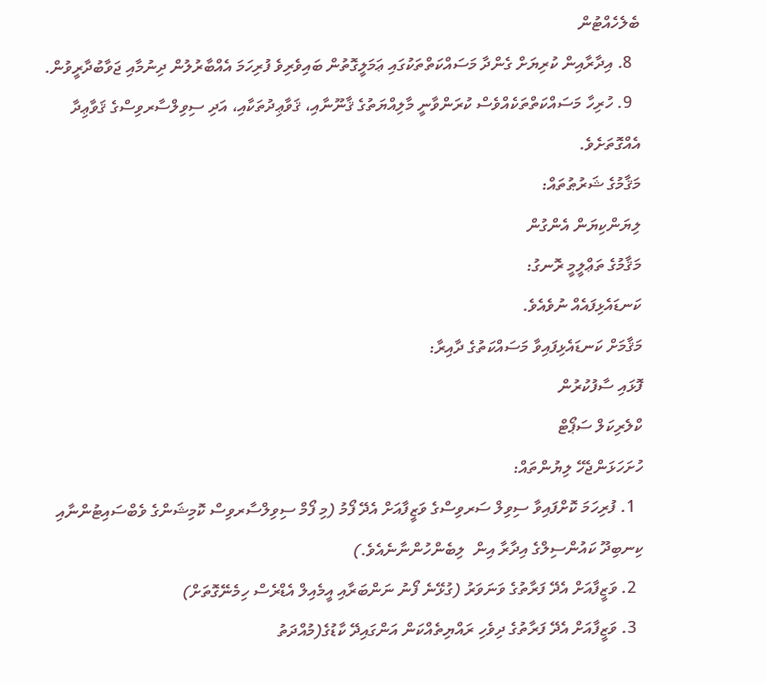ބެލެހެއްޓުން
  8. އިދާރާއިން ކުރިޔަށް ގެންދާ މަސައްކަތްތަކުގައި ޢަމަލީގޮތުން ބައިވެރިވެ ފުރިހަމަ އެއްބާރުލުން ދިނުމާއި ޖަވާބުދާރީވުން.
  9. ހުރިހާ މަސައްކަތްތަކެއްވެސް ކުރަންވާނީ މާލިއްޔަތުގެ ޤާނޫނާއި، ޤަވާޢިދުތަކާއި، އަދި ސިވިލްސާރވިސްގެ ޤަވާޢިދާ އެއްގޮތަށެވެ.
މަޤާމުގެ ޝަރުޠުތައް:
ލިޔަންކިޔަން އެންގުން
މަޤާމުގެ ތަޢްލީމީ ރޮނގު:
ކަނޑައެޅިފައެއް ނުވެއެވެ.
މަޤާމަށް ކަނޑައެޅިފައިވާ މަސައްކަތުގެ ދާއިރާ:
ފޮޅައި ސާފުކުރުން
ކްލެރިކަލް ސަޕޯޓް
ހުށަހަޅަންޖެހޭ ލިޔުންތައް:
  1. ފުރިހަމަ ކޮށްފައިވާ ސިވިލް ސަރވިސްގެ ވަޒީފާއަށް އެދޭ ފޯމު (މި ފޯމް ސިވިލްސާރވިސް ކޮމިޝަންގެ ވެބްސައިޓުންނާއި ކިނބިދޫ ކައުންސިލްގެ އިދާރާ އިން  ލިބެންހުންނާނެއެވެ.)
  2. ވަޒީފާއަށް އެދޭ ފަރާތުގެ ވަނަވަރު (ގުޅޭނެ ފޯނު ނަންބަރާއި އީމެއިލް އެޑްރެސް ހިމެނޭގޮތަށް)
  3. ވަޒީފާއަށް އެދޭ ފަރާތުގެ ދިވެހި ރައްޔިތެއްކަން އަންގައިދޭ ކާޑުގެ(މުއްދަތު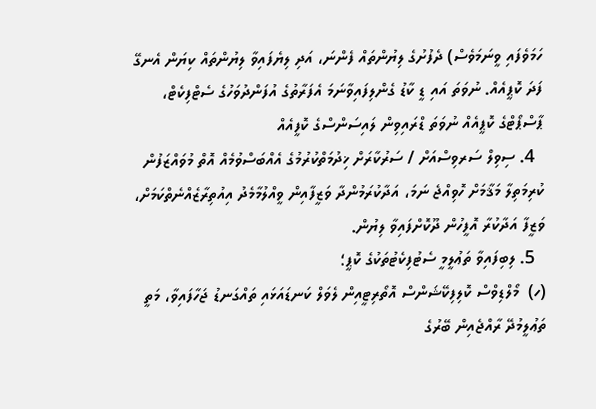ހަމަވެފައި ވީނަމަވެސް) ދެފުށުގެ ލިޔުންތައް ފެންނަ، އަދި ލިޔެފައިވާ ލިޔުންތައް ކިޔަން އެނގޭ ފަދަ ކޮޕީއެއް. ނުވަތަ އައި ޑީ ކާޑު ގެންލިފައިވާނަމަ އެފަރާތުގެ އުފަންދުވަހުގެ ސެޓްފިކެޓް، ޕާސްޕޯޓްގެ ކޮޕީއެއް ނުވަތަ ޑްރައިވިން ލައިސަންސްގެ ކޮފީއެއް
  4. ސިވިލް ސަރވިސްއަށް / ސަރުކާރަށް ޚިދުމަތްކުރުމުގެ އެއްބަސްވުމެއް އޮތް މުވައްޒަފުން ކުރިމަތިލާ މަޤާމަށް ހޮވިއްޖެ ނަމަ، އަދާކުރަމުންދާ ވަޒީފާއިން ވީއްލުމާމެދު އިއުތިރާޒެއްނެތްކަމަށް، ވަޒީފާ އަދާކުރާ އޮފީހުން ދޫކޮށްފައިވާ ލިޔުން.
  5. ލިބިފައިވާ ތަޢުލީމީ ސެޓުފިކެޓުތަކުގެ ކޮޕީ؛
(ހ)  މޯލްޑިވްސް ކޮލިފިކޭޝަންސް އޮތޯރިޓީއިން ލެވަލް ކަނޑައަޅައި ތައްގަނޑު ޖަހާފައިވާ، މަތީ ތަޢުލީމުދޭ ރާއްޖެއިން ބޭރުގެ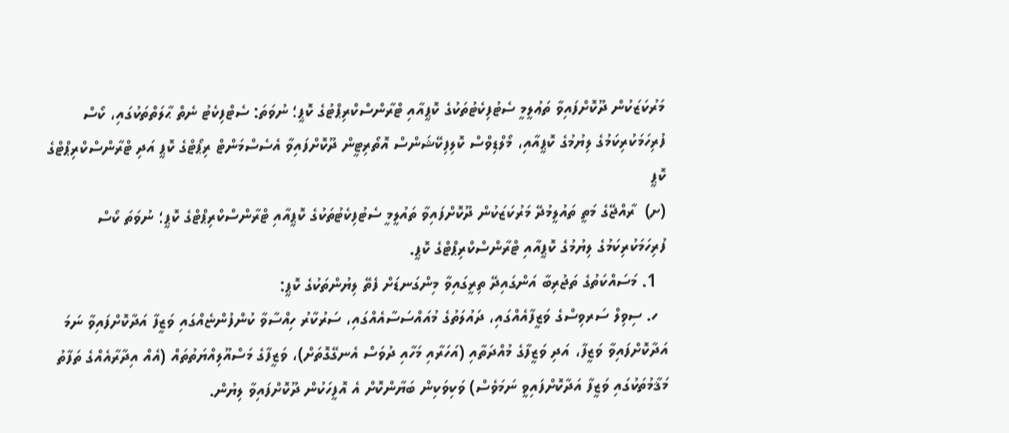މަރުކަޒަކުން ދޫކޮށްފައިވާ ތަޢުލީމީ ސެޓުފިކެޓުތަކުގެ ކޮޕީއާއި ޓްރާންސްކްރިޕްޓުގެ ކޮޕީ؛ ނުވަތަ: ސެޓްފިކެޓު ނެތް ޙާލަތްތަކުގައި، ކޯސް ފުރިހަމަކުރިކަމުގެ ލިޔުމުގެ ކޮޕީއާއި، މޯލްޑިވްސް ކޮލިފިކޭޝަންސް އޮތޯރިޓީން ދޫކޮށްފައިވާ އެސެސްމަންޓް ރިޕޯޓްގެ ކޮޕީ އަދި ޓްރާންސްކްރިޕްޓްގެ ކޮޕީ
(ށ)  ރާއްޖޭގެ މަތީ ތައުލީމުދޭ މަރުކަޒަކުން ދޫކޮށްފައިވާ ތައުލީމީ ސެޓުފިކެޓުތަކުގެ ކޮޕީއާއި ޓްރާންސްކްރިޕްޓްގެ ކޮޕީ؛ ނުވަތަ ކޯސް ފުރިހަމަކުރިކަމުގެ ލިޔުމުގެ ކޮޕީއާއި ޓްރާންސްކްރިޕްޓްގެ ކޮޕީ.
  1. މަސައްކަތުގެ ތަޖުރިބާ އަންގައިދޭ ތިރީގައިވާ މިންގަނޑަށް ފެތޭ ލިޔުންތަކުގެ ކޮޕީ:
  ހ. ސިވިލް ސަރވިސްގެ ވަޒީފާއެއްގައި، ދައުލަތުގެ މުއައްސަސާއެއްގައި، ސަރުކާރު ހިއްސާވާ ކުންފުންޏެއްގައި ވަޒީފާ އަދާކޮށްފައިވާ ނަމަ އަދާކޮށްފައިވާ ވަޒީފާ، އަދި ވަޒީފާގެ މުއްދަތާއި (އަހަރާއި މަހާއި ދުވަސް އެނގޭގޮތަށް)، ވަޒީފާގެ މަސްއޫލިއްޔަތުތައް (އެއް އިދާރާއެއްގެ ތަފާތު މަޤާމުތަކުގައި ވަޒީފާ އަދާކޮށްފައިވީ ނަމަވެސް) ވަކިވަކިން ބަޔާންކޮށް އެ އޮފީހަކުން ދޫކޮށްފައިވާ ލިޔުން.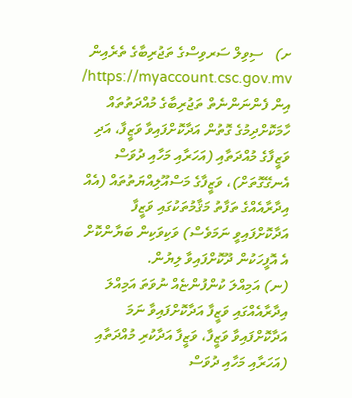ށ)   ސިވިލް ސަރވިސްގެ ތަޖުރިބާގެ ތެރެއިން https://myaccount.csc.gov.mv/ އިން ފެންނަންނެތް ތަޖުރިބާގެ މުއްދަތުތައް ހާމަކޮށްދިމުގެ ގޮތުން އަދާކޮށްފައިވާ ވަޒީފާ، އަދި ވަޒީފާގެ މުއްދަތާއި (އަހަރާއި މަހާއި ދުވަސް އެނގޭގޮތަށް)، ވަޒީފާގެ މަސްއޫލިއްޔަތުތައް (އެއް އިދާރާއެއްގެ ތަފާތު މަޤާމުތަކުގައި ވަޒީފާ އަދާކޮށްފައިވީ ނަމަވެސް) ވަކިވަކިން ބަޔާންކޮށް އެ އޮފީހަކުން ދޫކޮށްފައިވާ ލިޔުން.
(ނ) އަމިއްލަ ކުންފުންޏެއް ނުވަތަ އަމިއްލަ އިދާރާއެއްގައި ވަޒީފާ އަދާކޮށްފައިވާ ނަމަ އަދާކޮށްފައިވާ ވަޒީފާ، ވަޒީފާ އަދާކުރި މުއްދަތާއި (އަހަރާއި މަހާއި ދުވަސް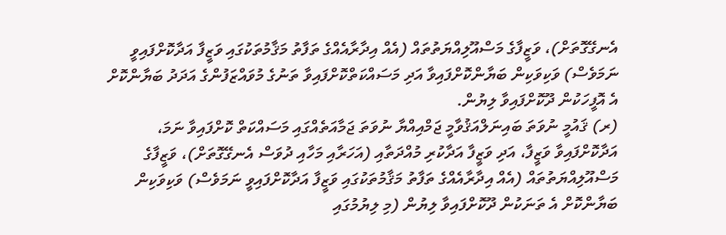އެނގޭގޮތަށް)، ވަޒީފާގެ މަސްއޫލިއްޔަތުތައް (އެއް އިދާރާއެއްގެ ތަފާތު މަޤާމުތަކުގައި ވަޒީފާ އަދާކޮށްފައިވީ ނަމަވެސް) ވަކިވަކިން ބަޔާންކޮށްފައިވާ އަދި މަސައްކަތްކޮށްފައިވާ ތަނުގެ މުވައްޒަފުންގެ އަދަދު ބަޔާންކޮށް އެ އޮފީހަކުން ދޫކޮށްފައިވާ ލިޔުން.
(ރ) ޤައުމީ ނުވަތަ ބައިނަލްއަޤުވާމީ ޖަމްއިއްޔާ ނުވަތަ ޖަމާއަތެއްގައި މަސައްކަތް ކޮށްފައިވާ ނަމަ، އަދާކޮށްފައިވާ ވަޒީފާ، އަދި ވަޒީފާ އަދާކުރި މުއްދަތާއި (އަހަރާއި މަހާއި ދުވަސް އެނގޭގޮތަށް)، ވަޒީފާގެ މަސްއޫލިއްޔަތުތައް (އެއް އިދާރާއެއްގެ ތަފާތު މަޤާމުތަކުގައި ވަޒީފާ އަދާކޮށްފައިވީ ނަމަވެސް) ވަކިވަކިން ބަޔާންކޮށް އެ ތަނަކުން ދޫކޮށްފައިވާ ލިޔުން (މި ލިޔުމުގައި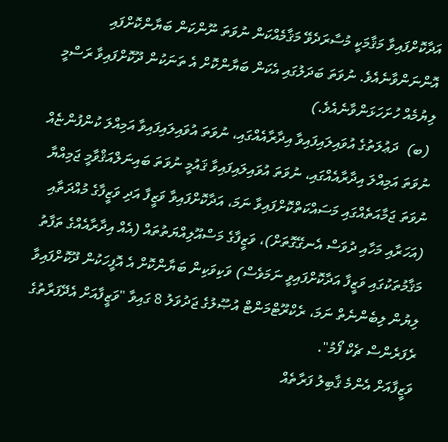އަދާކޮށްފައިވާ މަޤާމަކީ މުސާރަދެވޭ މަޤާމެއްކަން ނުވަތަ ނޫންކަން ބަޔާންކޮށްފައި އޮންނަންވާނެއެވެ. ނުވަތަ ބަދަލުގައި އެކަން ބަޔާންކޮށް އެ ތަނަކުން ދޫކޮށްފައިވާ ރަސްމީ ލިޔުމެއް ހުށަހަޅަންވާނެއެވެ.)
 (ބ)  ދަޢުލަތުގެ އުވައިލައިފައިވާ އިދާރާއެއްގައި، ނުވަތަ އުވައިލައިފައިވާ އަމިއްލަ ކުންފުންޏެއް ނުވަތަ އަމިއްލަ އިދާރާއެއްގައި، ނުވަތަ އުވައިލައިފައިވާ ޤައުމީ ނުވަތަ ބައިނަލްއަޤްވާމީ ޖަމިއްޔާ ނުވަތަ ޖަމާއަތެއްގައި މަސައްކަތްކޮށްފައިވާ ނަމަ، އަދާކޮށްފައިވާ ވަޒީފާ އަދި ވަޒީފާގެ މުއްދަތާއި (އަހަރާއި މަހާއި ދުވަސް އެނގޭގޮތަށް)، ވަޒީފާގެ މަސްއޫލިއްޔަތުތައް (އެއް އިދާރާއެއްގެ ތަފާތު މަޤާމުތަކުގައި ވަޒީފާ އަދާކޮށްފައިވީ ނަމަވެސް) ވަކިވަކިން ބަޔާންކޮށް އެ އޮފީހަކުން ދޫކޮށްފައިވާ ލިޔުން ލިބެންނެތް ނަމަ، ރެކްރޫޓްމަންޓް އުޞޫލުގެ ޖަދުވަލު 8 ގައިވާ "ވަޒީފާއަށް އެދޭފަރާތުގެ ރެފަރެންސް ޗެކް ފޯމު".
ވަޒީފާއަށް އެންމެ ޤާބިލު ފަރާތެއް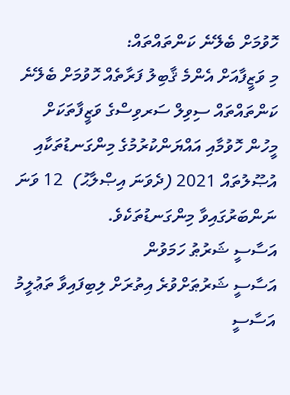ހޮވުމަށް ބެލޭނެ ކަންތައްތައް:
މި ވަޒީފާއަށް އެންމެ ޤާބިލު ފަރާތެއް ހޮވުމަށް ބެލޭނެ ކަންތައްތައް ސިވިލް ސަރވިސްގެ ވަޒީފާތަކަށް މީހުން ހޮވުމާއި އައްޔަންކުރުމުގެ މިންގަނޑުތަކާއި އުޞޫލުތައް 2021 (ދެވަނަ އިޞްލާޙު)  12 ވަނަ ނަންބަރުގައިވާ މިންގަނޑުތަކެވެ.
އަސާސީ ޝަރުޠު ހަމަވުން
އަސާސީ ޝަރުޠަށްވުރެ އިތުރަށް ލިބިފައިވާ ތަޢުލީމު
އަސާސީ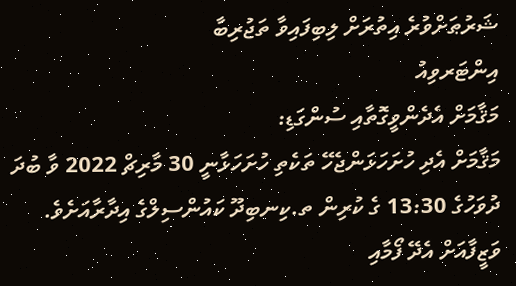ޝަރުޠަށްވުރެ އިތުރަށް ލިބިފައިވާ ތަޖުރިބާ
އިންޓަރވިއު
މަޤާމަށް އެދެންވީގޮތާއި ސުންގަޑި:
މަޤާމަށް އެދި ހުށަހަޅަންޖެހޭ ތަކެތި ހުށަހަޅާނީ 30 މާރިޗް 2022 ވާ ބުދަ ދުވަހުގެ 13:30 ގެ ކުރިން ތ.ކިނބިދޫ ކައުންސިލްގެ އިދާރާއަށެވެ. ވަޒީފާއަށް އެދޭ ފޯމާއި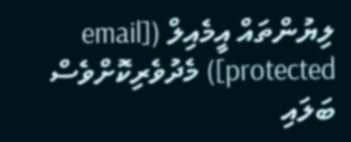ލިޔުންތައް އީމެއިލް ([email protected]) މެދުވެރިކޮށްވެސް ބަލައި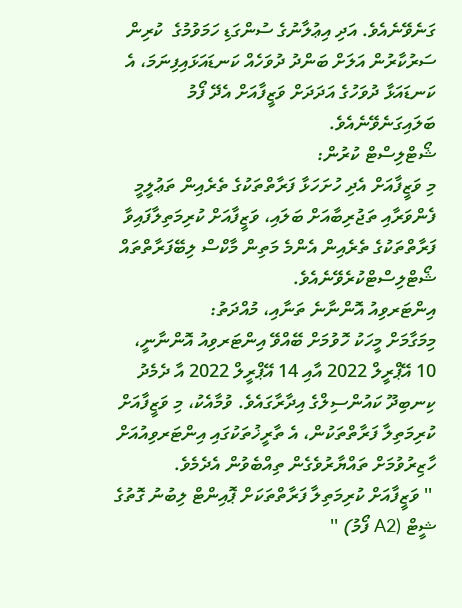ގަނެވޭނެއެވެ. އަދި އިޢުލާނުގެ ސުންގަޑި ހަމަވުމުގެ  ކުރިން ސަރުކާރުން އަލަށް ބަންދު ދުވަހެއް ކަނޑައަޅައިފިނަމަ، އެ ކަނޑައަޅާ ދުވަހުގެ އަދަދަށް ވަޒީފާއަށް އެދޭ ފޯމު ބަލައިގަނެވޭނެއެވެ.
ޝޯޓްލިސްޓް ކުރުން:
މި ވަޒީފާއަށް އެދި ހުށަހަޅާ ފަރާތްތަކުގެ ތެރެއިން ތަޢުލީމީ ފެންވަރާއި ތަޖުރިބާއަށް ބަލައި، ވަޒީފާއަށް ކުރިމަތިލާފައިވާ ފަރާތްތަކުގެ ތެރެއިން އެންމެ މަތިން މާކްސް ލިބޭފަރާތްތައް ޝޯޓްލިސްޓްކުރެވޭނެއެވެ.
އިންޓަރވިއު އޮންނާނެ ތަނާއި، މުއްދަތު:
މިމަގާމަށް މީހަކު ހޮވުމަށް ބޭއްވޭ އިންޓަރވިއު އޮންނާނީ، 10 އޭޕްރީލް 2022 އާއި 14 އޭޕްރީލް 2022 އާ ދެމެދު ކިނބިދޫ ކައުންސިލްގެ އިދާރާގައެވެ. ވުމާއެކު، މި ވަޒީފާއަށް ކުރިމަތިލާ ފަރާތްތަކުން، އެ ތާރީޚުތަކުގައި އިންޓަރވިއުއަށް ހާޒިރުވުމަށް ތައްޔާރުވެގެން ތިއްބެވުން އެދެމެވެ.
 '' ވަޒީފާއަށް ކުރިމަތިލާ ފަރާތްތަކަށް ޕޮއިންޓް ލިބުނު ގޮތުގެ ޝީޓް (A2 ފޯމު) ''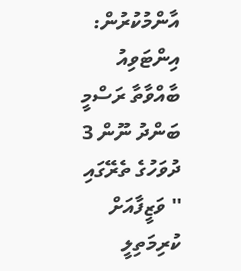އާންމުކުރުން:
އިންޓަވިއު ބާއްވާތާ ރަސްމީ ބަންދު ނޫން 3 ދުވަހުގެ ތެރޭގައި '' ވަޒީފާއަށް ކުރިމަތިލީ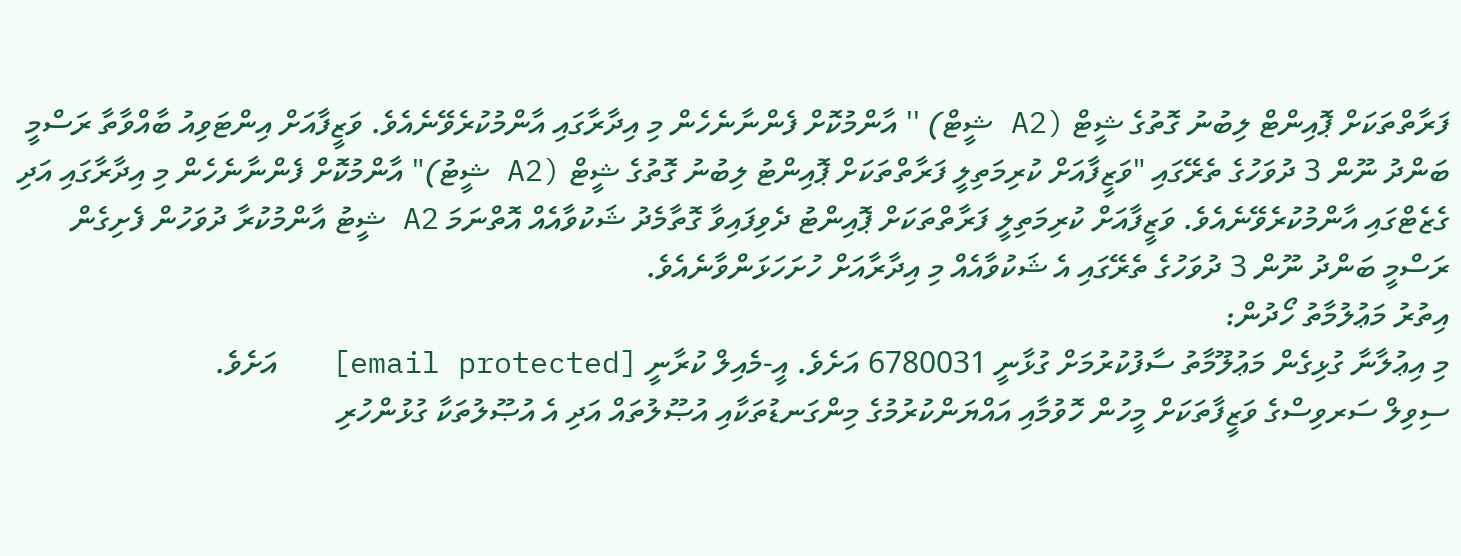ފަރާތްތަކަށް ޕޮއިންޓް ލިބުނު ގޮތުގެ ޝީޓް (A2 ޝީޓް) '' އާންމުކޮށް ފެންނާނެހެން މި އިދާރާގައި އާންމުކުރެވޭނެއެވެ. ވަޒީފާއަށް އިންޓަވިއު ބާއްވާތާ ރަސްމީ ބަންދު ނޫން 3 ދުވަހުގެ ތެރޭގައި "ވަޒީފާއަށް ކުރިމަތިލީ ފަރާތްތަކަށް ޕޮއިންޓު ލިބުނު ގޮތުގެ ޝީޓް (A2 ޝީޓު)" އާންމުކޮށް ފެންނާނެހެން މި އިދާރާގައި އަދި ގެޒެޓްގައި އާންމުކުރެވޭނެއެވެ. ވަޒީފާއަށް ކުރިމަތިލީ ފަރާތްތަކަށް ޕޮއިންޓު ދެވިފައިވާ ގޮތާމެދު ޝަކުވާއެއް އޮތްނަމަ A2 ޝީޓު އާންމުކުރާ ދުވަހުން ފެށިގެން ރަސްމީ ބަންދު ނޫން 3 ދުވަހުގެ ތެރޭގައި އެ ޝަކުވާއެއް މި އިދާރާއަށް ހުށަހަޅަންވާނެއެވެ.
އިތުރު މަޢުލުމާތު ހޯދުން:
މި އިޢުލާނާ ގުޅިގެން މަޢުލޫމާތު ސާފުކުރުމަށް ގުޅާނީ 6780031 އަށެވެ. އީ-މެއިލް ކުރާނީ [email protected]   އަށެވެ.
ސިވިލް ސަރވިސްގެ ވަޒީފާތަކަށް މީހުން ހޮވުމާއި އައްޔަންކުރުމުގެ މިންގަނޑުތަކާއި އުޞޫލުތައް އަދި އެ އުޞޫލުތަކާ ގުޅުންހުރި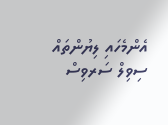އެންމެހައި ލިޔުންތައް ސިވިލް ސަރވިސް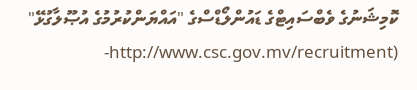ކޮމިޝަނުގެ ވެބްސައިޓްގެ ޑައުންލޯޑްސްގެ "އައްޔަންކުރުމުގެ އުޞޫލާގުޅޭ" (http://www.csc.gov.mv/recruitment-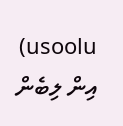usoolu)  އިން ލިބެން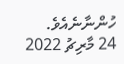ހުންނާނެއެވެ.
24 މާރިޗު 2022